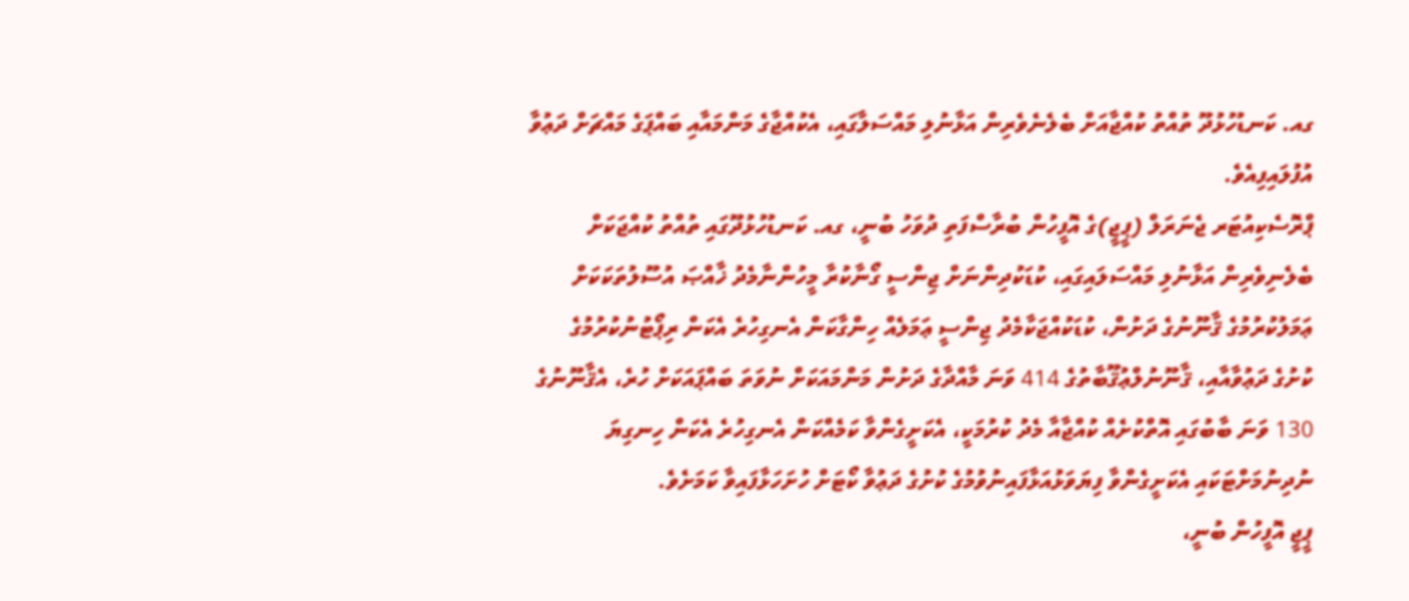ގއ. ކަނޑުހުޅުދޫ ތުއްތު ކުއްޖާއަށް ބެލެނެވެރިން އަޅާނުލި މައްސަލާގައި، އެކުއްޖާގެ މަންމައާއި ބައްޕަގެ މައްޗަށް ދަޢުވާ އުފުލައިފިއެވެ.
ޕްރޮސެކިއުޓަރ ޖެނަރަލް (ޕީޖީ)ގެ އޮފީހުން ބުރާސްފަތި ދުވަހު ބުނީ، ގއ. ކަނޑުހުޅުދޫގައި ތުއްތު ކުއްޖަކަށް ބެލެނިވެރިން އަޅާނުލި މައްސަލައިގައި، ކުޑަކުދިންނަށް ޖިންސީ ގޯނާކުރާ މީހުންނާމެދު ޚާއްޞަ އުސޫލުތަކަކަށް ޢަމަލުކުރުމުގެ ޤާނޫނުގެ ދަށުން، ކުޑަކުއްޖަކާމެދު ޖިންސީ ޢަމަލެއް ހިންގާކަން އެނގިހުރެ އެކަން ރިޕޯޓުނުކުރުމުގެ ކުށުގެ ދަޢުވާއާއި، ޤާނޫނުލްޢުޤޫބާތުގެ 414 ވަނަ މާއްދާގެ ދަށުން މަންމައަކަށް ނުވަތަ ބައްޕައަކަށް ހުރެ، އެޤާނޫނުގެ 130 ވަނަ ބާބުގައި އޮތްކުށެއް ކުއްޖާއާ މެދު ކުރުމަކީ، އެކަށީގެންވާ ކަމެއްކަން އެނގިހުރެ އެކަން ހިނގިޔަ ނުދިނުމަށްޓަކައި އެކަށީގެންވާ ފިޔަވަޅުއަޅާފައިނުވުމުގެ ކުށުގެ ދަޢުވާ ކޯޓަށް ހުށަހަޅާފައިވާ ކަމަށެވެ.
ޕީޖީ އޮފީހުން ބުނީ،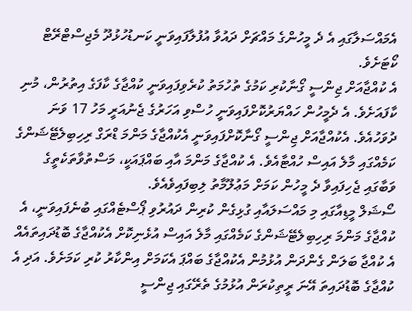އެމައްސަލާގައި އެ ދެ މީހުންގެ މައްޗަށް ދައުވާ އުފުލާފައިވަނީ ކަނޑުހުޅުދޫ މެޖިސްޓްރޭޓް ކޯޓަށެވެ.
އެ ކުއްޖާއަށް ޖިންސީ ގޯނާކުރި ކަމުގެ ތުހުމަތު ކުރެވިފައިވަނީ ކުއްޖާގެ ކާފަގެ އިތުރުން، މުނި ކާފައަށެވެ. އެ ދެމީހުން ހައްޔަރުކޮށްފައިވަނީ ހުސްވި އަހަރުގެ ޖެނުއަރީ މަހު 17 ވަނަ ދުވަހުއެވެ. އެކުއްޖާއަށް ޖިންސީ ގޯނާކޮށްފައިވަނީ އެކުއްޖާގެ މަންމަ ޑްރަގް ރިހިބިލެޓޭޝަންގެ ކަމެއްގައި މާލެ އައިސް ހުއްޓާއެވެ. އެ ކުއްޖާގެ މަންމަ އާއި ބައްޕައަކީ، މަސްތުވާތަކެތީގެ ވަބާގައި ޖެހިފައިވާ ދެ މީހުން ކަމަށް މަޢުލޫމާތު ލިބިފައިވެއެވެ.
ސޯޝަލް މީޑިއާގައި މި މައްސަލައާއި ގުޅިގެން ކުރިން ދައުރުވި ޕޯސްޓެއްގައި ބުނެފައިވަނީ، އެ ކުއްޖާގެ މަންމަ ރިހިބިލެޓޭޝަންގެ ކަމެއްގައި މާލެ އައިސް އުޅެނިކޮށް އެކުއްޖާގެ ބޮޑުދައިތައެއް އެ ކުއްޖާ ބަލަން ގެންދަން އުޅުމުން އެކުއްޖާގެ ބައްޕަ އެކަމަށް އިންކާރު ކުރި ކަމަށެވެ. އަދި އެ ކުއްޖާގެ ބޮޑުދައިތަ އޭނަ ރީތިކުރަން އުޅުމުގެ ތެރޭގައި ޖިންސީ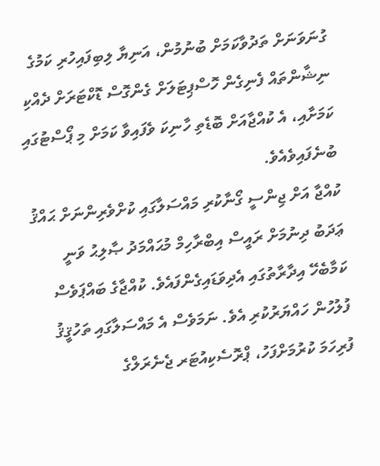ގުނަވަނަށް ތަދުވާކަމަށް ބުނުމުން، އަނިޔާ ލިބިފައިހުރި ކަމުގެ ނިޝާންތައް ފެނިގެން ހޮސްޕިޓަލަށް ގެންގޮސް ޑޮކްޓަރަށް ދެއްކި ކަމަށާއި، އެ ކުއްޖާއަށް ބޮޑެތި ހާނިކަ ވެފައިވާ ކަމަށް މި ޕޯސްޓުގައި ބުނެފައިވެއެވެ.
ކުއްޖާ އަށް ޖިންސީ ގޯނާކުރި މައްސަލާގައި ކުށްވެރިންނަށް ޙައްޤު ޢަދަބު ދިނުމަށް ރައީސް އިބްރާހިމް މުޙައްމަދު ޞާލިޙު ވަނީ ކަމާބެހޭ އިދާރާތުގައި އެދިވަޑައިގެންފައެވެ. ކުއްޖާގެ ބައްޕަވެސް ފުލުހުން ހައްޔަރުކުރި އެވެ. ނަމަވެސް އެ މައްސަލާގައި ތަހުޤީޤު ފުރިހަމަ ކުރުމަށްފަހު، ޕްރޮސެކިއުޓަރ ޖެނެރަލްގެ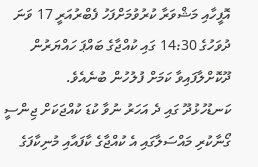އޮފީހާއި މަޝްވަރާ ކުރުވުމަށްފަހު ފެބްރުއަރީ 17 ވަނަ ދުވަހުގެ 14:30 ގައި ކުއްޖާގެ ބައްޕަ ހައްޔަރުން ދޫކޮށްލާފައިވާ ކަމަށް ފުލުހުން ބުނެއެވެ.
ކަނޑުހުޅުދޫ ގައި ދެ އަހަރު ނުވާ ކުޑަ ކުއްޖަކަށް ޖިންސީ ގޯނާކުރި މައްސަލާގައި އެ ކުއްޖާގެ ކާފައާއި މުނިކާފަގެ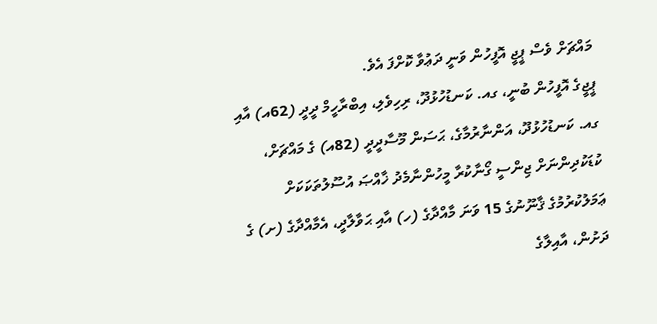މައްޗަށް ވެސް ޕީޖީ އޮފީހުން ވަނީ ދަޢުވާ ކޮށްފަ އެވެ.
ޕީޖީގެ އޮފީހުން ބުނީ، ގއ. ކަނޑުހުޅުދޫ، ރިހިވެލި، އިބްރާހީމް ދީދީ (62އ) އާއި ގއ. ކަނޑުހުޅުދޫ، އަންނާރުމާގެ، ޙަސަން މޫސާދީދީ (82އ) ގެ މައްޗަށް، ކުޑަކުދިންނަށް ޖިންސީ ގޯނާކުރާ މީހުންނާމެދު ޚާއްޞަ އުސޫލުތަކަކަށް ޢަމަލުކުރުމުގެ ޤާނޫނުގެ 15 ވަނަ މާއްދާގެ (ހ) އާއި ޙަވާލާދީ، އެމާއްދާގެ (ށ) ގެ ދަށުން، އާއިލާގެ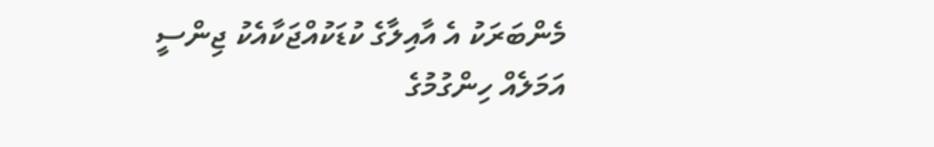މެންބަރަކު އެ އާއިލާގެ ކުޑަކުއްޖަކާއެކު ޖިންސީ އަމަލެއް ހިންގުމުގެ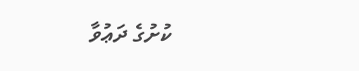ކުށުގެ ދަޢުވާ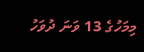މިމަހުގެ 13 ވަނަ ދުވަހު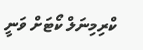ކްރިމިނަލް ކޯޓަށް ވަނީ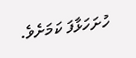ހުށަހަޅާފަ ކަމަށެވެ.